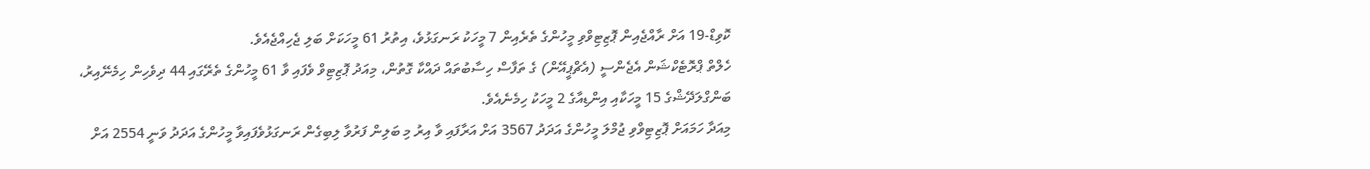ކޮވިޑް-19 އަށް ރާއްޖެއިން ޕޮޒިޓިވްވި މީހުންގެ ތެރެއިން 7 މީހަކު ރަނގަޅުވެ، އިތުރު 61 މީހަކަށް ބަލި ޖެހިއްޖެއެވެ.
ހެލްތް ޕްރޮޓެކްޝަން އެޖެންސީ (އެޗްޕީއޭން) ގެ ތަފާސް ހިސާބުތައް ދައްކާ ގޮތުން، މިއަދު ޕޮޒިޓިވް ވެފައި ވާ 61 މީހުންގެ ތެރޭގައި 44 ދިވެހިން ހިމެނޭއިރު، ބަންގްލަދޭޝްގެ 15 މީހަކާއި އިންޑިއާގެ 2 މީހަކު ހިމެނެއެވެ.
މިއަދާ ހަމައަށް ޕޮޒިޓިވްވި ޖުމްލަ މީހުންގެ އަދަދު 3567 އަށް އަރާފައި ވާ އިރު މި ބަލިން ފަރުވާ ލިބިގެން ރަނގަޅުވެފައިވާ މީހުންގެ އަދަދު ވަނީ 2554 އަށް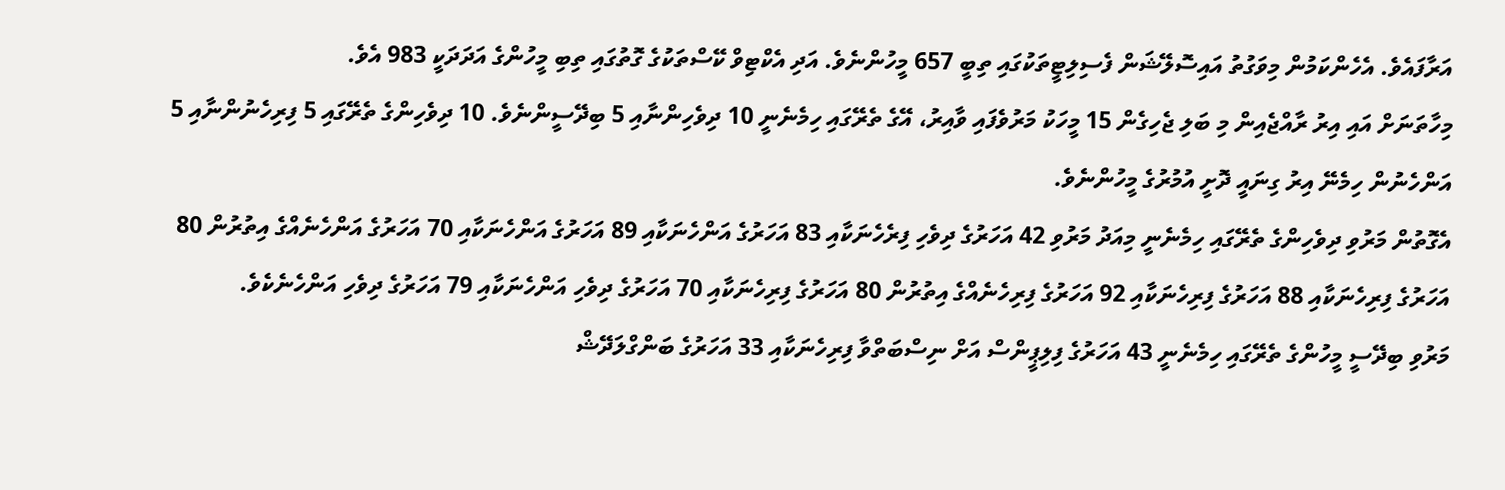އަރާފައެވެ. އެހެންކަމުން މިވަގުތު އައިސޮލޭޝަން ފެސިލިޓީތަކުގައި ތިބީ 657 މީހުންނެވެ. އަދި އެކްޓިވް ކޭސްތަކުގެ ގޮތުގައި ތިބި މީހުންގެ އަދަދަކީ 983 އެވެ.
މިހާތަނަށް އައި އިރު ރާއްޖެއިން މި ބަލި ޖެހިގެން 15 މީހަކު މަރުވެފައި ވާއިރު، އޭގެ ތެރޭގައި ހިމެނެނީ 10 ދިވެހިންނާއި 5 ބިދޭސީންނެވެ. 10 ދިވެހިންގެ ތެރޭގައި 5 ފިރިހެނުންނާއި 5 އަންހެނުން ހިމެނޭ އިރު ގިނައީ ދޮށީ އުމުރުގެ މީހުންނެވެ.
އެގޮތުން މަރުވި ދިވެހިންގެ ތެރޭގައި ހިމެނެނީ މިއަދު މަރުވި 42 އަހަރުގެ ދިވެހި ފިރެހެނަކާއި 83 އަހަރުގެ އަންހެނަކާއި 89 އަހަރުގެ އަންހެނަކާއި 70 އަހަރުގެ އަންހެނެއްގެ އިތުރުން 80 އަހަރުގެ ފިރިހެނަކާއި 88 އަހަރުގެ ފިރިހެނަކާއި 92 އަހަރުގެ ފިރިހެނެއްގެ އިތުރުން 80 އަހަރުގެ ފިރިހެނަކާއި 70 އަހަރުގެ ދިވެހި އަންހެނަކާއި 79 އަހަރުގެ ދިވެހި އަންހެނެކެވެ.
މަރުވި ބިދޭސީ މީހުންގެ ތެރޭގައި ހިމެނެނީ 43 އަހަރުގެ ފިލިޕީންސް އަށް ނިސްބަތްވާ ފިރިހެނަކާއި 33 އަހަރުގެ ބަންގްލަދޭޝް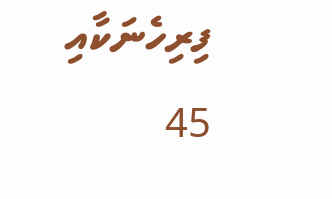ފިރިހެނަކާއި 45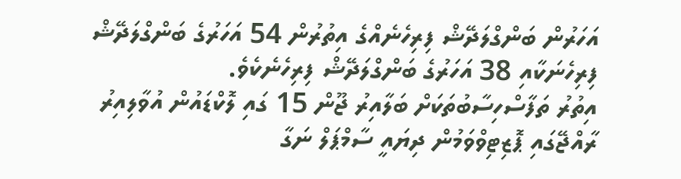އަހަރުން ބަންގްލަދޭޝް ފިރިހެނެއްގެ އިތުރުން 54 އަހަރުގެ ބަންގްލަދޭޝް ފިރިހެނަކާއި 38 އަހަރުގެ ބަންގްލަދޭޝް ފިރިހެނެކެވެ.
އިތުރު ތަފާސްހިސާބުތަކަށް ބަލާއިރު ޖޫން 15 ގައި ލޮކްޑައުން އުވާލިއިރު ރާއްޖޭގައި ޕޮޒިޓިވްވަމުން ދިޔައީ ސާމްޕަލް ނަގާ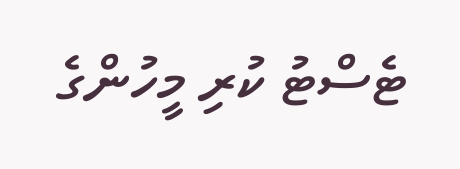ޓެސްޓު ކުރި މީހުންގެ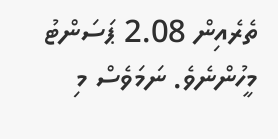ތެރެއިން 2.08 ޕަސަންޓު މީހުންނެވެ. ނަމަވެސް މި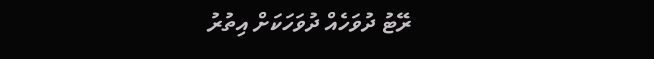ރޭޓު ދުވަހެއް ދުވަހަކަށް އިތުރު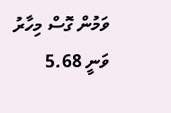ވަމުން ގޮސް މިހާރު ވަނީ 5.68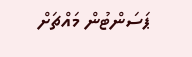ޕަސަންޓުން މައްޗަށް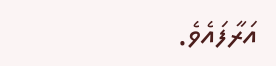އަރާފައެވެ.